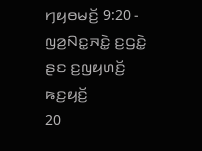ꤚꤟꤥꤗꤢꤩ꤬ 9:20 - ꤜꤤ꤬ꤡꤢ꤭ꤏꤢꤧ꤭ ꤢ꤬ꤞꤢꤧ꤭ ꤔꤢ ꤢ꤬ꤜꤟꤛꤢꤩ꤬ ꤒꤢ꤬ꤟꤢꤩ꤬
20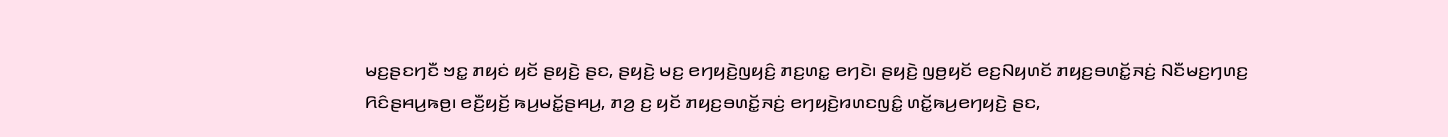ꤗꤢ꤬ꤔꤢꤚꤢꤪ ꤠꤢ꤭ ꤊꤟꤢꤦ ꤟꤢꤩ ꤔꤟꤢꤧ꤬ ꤔꤢ, ꤔꤟꤢꤧ꤬ ꤗꤢ꤬ ꤕꤚꤟꤢꤧ꤬ꤜꤟꤢꤨ꤬ ꤊꤢ꤬ꤛꤢ꤭ ꤕꤚꤢꤧ꤯ ꤔꤟꤢꤧ꤬ ꤜꤥ꤬ꤟꤢꤩ ꤕꤢ꤬ꤡꤟꤛꤢꤩ ꤊꤟꤢ꤬ꤋꤛꤢꤩ꤭ꤏꤢꤦ꤬ ꤡꤢꤪꤗꤢ꤬ꤚꤛꤢ꤬ ꤖꤢꤨꤔꤌꤣ꤬ꤒꤥ꤬꤯ ꤕꤢꤪ꤬ꤟꤢꤩ꤬ ꤒꤣ꤬ꤗꤢꤩ꤭ꤔꤌꤣ꤬, ꤊꤤ꤬ ꤢ꤬ ꤟꤢꤩ ꤊꤟꤢ꤬ꤋꤛꤢꤩ꤭ꤏꤢꤦ꤬ ꤕꤚꤟꤢꤧ꤬ꤙꤛꤢꤜꤢꤨ꤭ ꤛꤢꤩ꤭ꤒꤣ꤬ꤕꤚꤟꤢꤧ꤬ ꤔꤢ,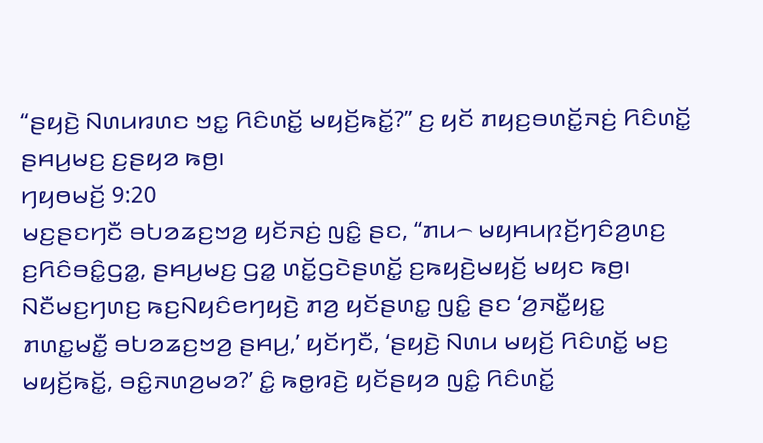“ꤔꤟꤢꤧ꤬ ꤡꤛꤣꤙꤛꤢ ꤠꤢ꤭ ꤖꤢꤨꤛꤢꤩ꤭ ꤗꤟꤢꤩ꤬ꤒꤢꤩ꤭?” ꤢ꤬ ꤟꤢꤩ ꤊꤟꤢ꤬ꤋꤛꤢꤩ꤭ꤏꤢꤦ꤬ ꤖꤢꤨꤛꤢꤩ꤭ ꤔꤌꤣ꤬ꤗꤢ꤬ ꤢ꤬ꤔꤟꤤ ꤒꤥ꤬꤯
ꤚꤟꤥꤗꤢꤩ꤬ 9:20
ꤗꤢ꤬ꤔꤢꤚꤢꤪ ꤋꤝꤤꤘꤢ꤬ꤠꤤ꤬ ꤟꤢꤩꤏꤢꤦ꤬ ꤜꤢꤨ꤭ ꤔꤢ, “ꤊꤣ꤮ ꤗꤟꤌꤣꤐꤢꤩ꤬ꤚꤢꤨꤤ꤬ꤛꤢ꤬ ꤢ꤬ꤖꤢꤨꤋꤢꤨ꤭ꤞꤤ꤭, ꤔꤌꤣ꤬ꤗꤢ꤬ ꤞꤤ꤭ ꤛꤢꤩ꤭ꤞꤢꤧꤔꤛꤢꤩ꤭ ꤢ꤬ꤒꤟꤢꤧ꤬ꤗꤟꤢꤩ꤬ ꤗꤟꤢ ꤒꤥ꤬꤯ ꤡꤢꤪꤗꤢ꤬ꤚꤛꤢ꤬ ꤒꤢ꤬ꤡꤟꤢꤨꤕꤚꤟꤢꤧ꤬ ꤊꤤ꤬ ꤟꤢꤩꤔꤛꤢ꤭ ꤜꤢꤨ꤭ ꤔꤢ ‘ꤤ꤬ꤏꤢꤪ꤭ꤟꤢ꤭ ꤊꤛꤢ꤭ꤗꤢꤪ꤭ ꤋꤝꤤꤘꤢ꤬ꤠꤤ꤬ ꤔꤌꤣ꤬,’ ꤟꤢꤩꤚꤢꤪ, ‘ꤔꤟꤢꤧ꤬ ꤡꤛꤣ ꤗꤟꤢꤩ꤬ ꤖꤢꤨꤛꤢꤩ꤭ ꤗꤢ꤬ ꤗꤟꤢꤩ꤬ꤒꤢꤩ꤭, ꤋꤢꤨ꤭ꤏꤛꤤ꤬ꤗꤤ?’ ꤢꤨ꤭ ꤒꤥ꤭ꤙꤢꤧ꤬ ꤟꤢꤩꤔꤟꤤ ꤜꤢꤨ꤭ ꤖꤢꤨꤛꤢꤩ꤭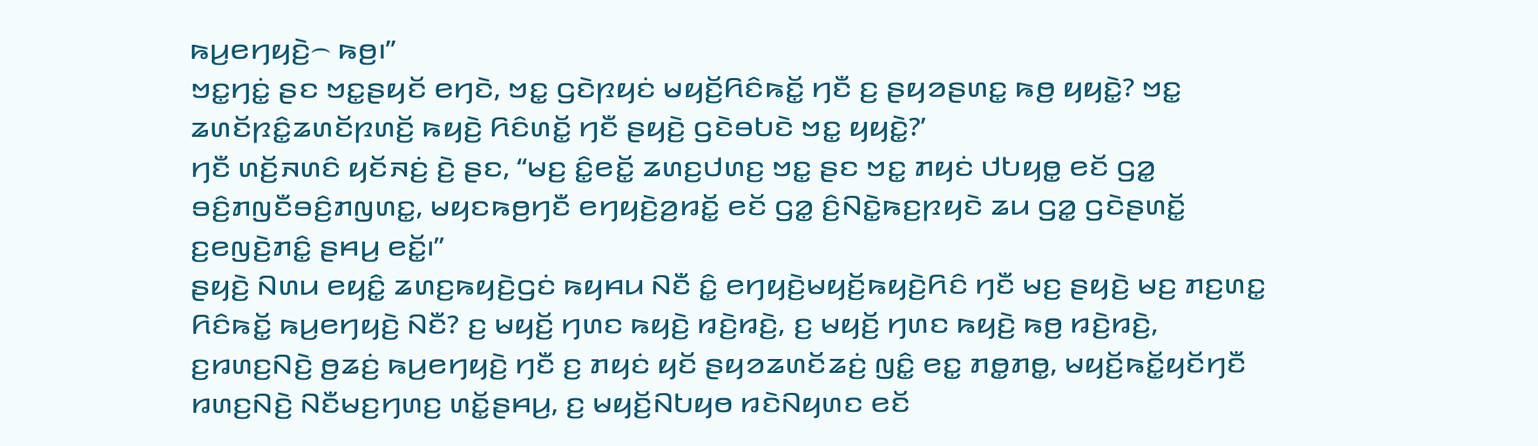ꤒꤣ꤬ꤕꤚꤟꤢꤧ꤬꤮ ꤒꤥ꤬꤯”
ꤠꤢ꤭ꤚꤢꤦ꤭ ꤔꤢ ꤠꤢ꤭ꤔꤟꤢꤩ ꤕꤚꤢꤧ, ꤠꤢ꤭ ꤞꤢꤧꤐꤟꤢꤦ ꤗꤟꤢꤩ꤬ꤖꤢꤨꤒꤢꤩ꤭ ꤚꤢꤪ ꤢ꤬ ꤔꤟꤤꤔꤛꤢ꤭ ꤒꤥ꤬ ꤟꤟꤢꤧ꤭? ꤠꤢ꤭ ꤘꤛꤢꤩꤐꤢꤨ꤭ꤘꤛꤢꤩꤐꤛꤢꤩ꤬ ꤒꤟꤢꤧ꤬ ꤖꤢꤨꤛꤢꤩ꤭ ꤚꤢꤪ ꤔꤟꤢꤧ꤬ ꤞꤢꤧꤋꤝꤢꤧ ꤠꤢ꤭ ꤟꤟꤢꤧ꤭?’
ꤚꤢꤪ ꤛꤢꤩ꤬ꤏꤛꤢꤨ ꤟꤢꤩꤏꤢꤦ꤬ ꤢꤧ꤬ ꤔꤢ, “ꤗꤢ꤬ ꤢꤨ꤭ꤕꤢꤩ꤭ ꤘꤛꤢ꤬ꤓꤛꤢ꤬ ꤠꤢ꤭ ꤔꤢ ꤠꤢ꤭ ꤊꤟꤢꤦ ꤓꤝꤟꤥ꤭ ꤕꤢꤩ ꤞꤤ꤭ ꤋꤢꤨ꤬ꤊꤜꤢꤪꤋꤢꤨ꤬ꤊꤜꤛꤢ꤭, ꤗꤟꤢꤒꤥ꤬ꤚꤢꤪ ꤕꤚꤟꤢꤧ꤬ꤤ꤬ꤙꤢꤩ꤭ ꤕꤢꤩ ꤞꤤ꤭ ꤢꤨ꤬ꤡꤢꤧ꤭ꤒꤢ꤬ꤐꤟꤢꤧ ꤘꤣ ꤞꤤ꤭ ꤞꤢꤧꤔꤛꤢꤩ꤭ ꤢ꤬ꤕꤜꤢꤧ꤬ꤊꤢꤨ꤭ ꤔꤌꤣ꤬ ꤕꤢꤩ꤭꤯”
ꤔꤟꤢꤧ꤬ ꤡꤛꤣ ꤕꤟꤢꤨ꤭ ꤘꤛꤢ꤬ꤒꤟꤢꤧ꤬ꤞꤢꤦ ꤒꤟꤌꤣ ꤡꤢꤪ ꤢꤨ꤭ ꤕꤚꤟꤢꤧ꤬ꤗꤟꤢꤩ꤬ꤒꤟꤢꤧ꤬ꤖꤢꤨ ꤚꤢꤪ ꤗꤢ꤬ ꤔꤟꤢꤧ꤬ ꤗꤢ꤬ ꤊꤢ꤬ꤛꤢ꤭ ꤖꤢꤨꤒꤢꤩ꤭ ꤒꤣ꤬ꤕꤚꤟꤢꤧ꤬ ꤡꤢꤪ? ꤢ꤬ ꤗꤟꤢꤩ꤬ ꤚꤛꤢ ꤒꤟꤢꤧ꤬ ꤙꤢꤧ꤬ꤙꤢꤧ꤬, ꤢ꤬ ꤗꤟꤢꤩ꤬ ꤚꤛꤢ ꤒꤟꤢꤧ꤬ ꤒꤥ꤬ ꤙꤢꤧ꤬ꤙꤢꤧ꤬, ꤢ꤬ꤙꤛꤢ꤬ꤡꤢꤧ꤬ ꤥ꤬ꤘꤢꤦ꤬ ꤒꤣ꤬ꤕꤚꤟꤢꤧ꤬ ꤚꤢꤪ ꤢ꤬ ꤊꤟꤢꤦ ꤟꤢꤩ ꤔꤟꤤꤘꤛꤢꤩꤘꤢꤦ꤬ ꤜꤢꤨ꤭ ꤕꤢ꤭ ꤊꤥ꤭ꤊꤥ꤭, ꤗꤟꤢꤩ꤬ꤒꤢꤩ꤭ꤟꤢꤩꤚꤢꤪ ꤙꤛꤢ꤬ꤡꤢꤧ꤬ ꤡꤢꤪꤗꤢ꤬ꤚꤛꤢ꤬ ꤛꤢꤩ꤭ꤔꤌꤣ꤬, ꤢ꤬ ꤗꤟꤢꤩ꤬ꤡꤝꤟꤥ ꤙꤢꤧꤡꤟꤛꤢ ꤕꤢꤩ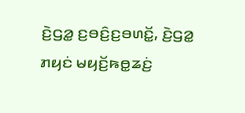ꤢꤧ꤬ꤞꤤ꤭ ꤢ꤬ꤋꤢꤨ꤬ꤢ꤬ꤋꤛꤢꤩ꤭, ꤢꤧ꤬ꤞꤤ꤭ ꤊꤟꤢꤦ ꤗꤟꤢꤩ꤬ꤒꤥ꤭ꤘꤢꤦ꤬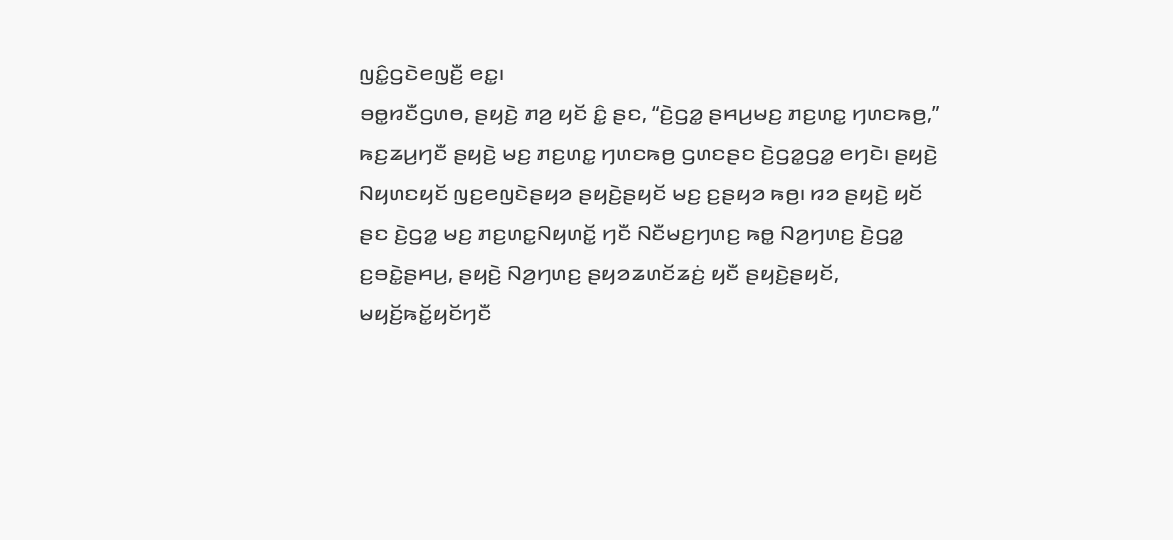ꤜꤢꤨ꤭ꤞꤢꤧꤕꤜꤢꤪ꤬ ꤕꤢ꤭꤯
ꤋꤥ꤭ꤙꤢꤪꤞꤛꤥ, ꤔꤟꤢꤧ꤬ ꤊꤤ꤬ ꤟꤢꤩ ꤢꤨ꤭ ꤔꤢ, “ꤢꤧ꤬ꤞꤤ꤭ ꤔꤌꤣ꤬ꤗꤢ꤬ ꤊꤢ꤬ꤛꤢ꤭ ꤚꤛꤢꤒꤥ꤬,” ꤒꤢ꤬ꤘꤣ꤬ꤚꤢꤪ ꤔꤟꤢꤧ꤬ ꤗꤢ꤬ ꤊꤢ꤬ꤛꤢ꤭ ꤚꤛꤢꤒꤥ꤬ ꤞꤛꤢꤔꤢ ꤢꤧ꤬ꤞꤤ꤭ꤞꤤ꤭ ꤕꤚꤢꤧ꤯ ꤔꤟꤢꤧ꤬ ꤡꤟꤛꤢꤟꤢꤩ ꤜꤢ꤬ꤕꤜꤢꤧꤔꤟꤤ ꤔꤟꤢꤧ꤬ꤔꤟꤢꤩ ꤗꤢ꤬ ꤢ꤬ꤔꤟꤤ ꤒꤥ꤬꤯ ꤙꤤ ꤔꤟꤢꤧ꤬ ꤟꤢꤩ ꤔꤢ ꤢꤧ꤬ꤞꤤ꤭ ꤗꤢ꤬ ꤊꤢ꤬ꤛꤢ꤭ꤡꤟꤛꤢꤩ꤭ ꤚꤢꤪ ꤡꤢꤪꤗꤢ꤬ꤚꤛꤢ꤬ ꤒꤥ꤭ ꤡꤤ꤬ꤚꤛꤢ꤬ ꤢꤧ꤬ꤞꤤ꤭ ꤢ꤬ꤋꤢꤧ꤭ꤔꤌꤣ꤬, ꤔꤟꤢꤧ꤬ ꤡꤤ꤬ꤚꤛꤢ꤬ ꤔꤟꤤꤘꤛꤢꤩꤘꤢꤦ꤬ ꤟꤢꤪ ꤔꤟꤢꤧ꤬ꤔꤟꤢꤩ, ꤗꤟꤢꤩ꤬ꤒꤢꤩ꤭ꤟꤢꤩꤚꤢꤪ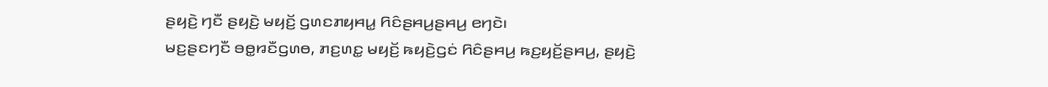ꤔꤟꤢꤧ꤬ ꤚꤢꤪ ꤔꤟꤢꤧ꤬ ꤗꤟꤢꤩ꤬ ꤞꤛꤢꤊꤟꤌꤣ꤭ ꤖꤢꤨꤔꤌꤣ꤬ꤔꤌꤣ꤬ ꤕꤚꤢꤧ꤯
ꤗꤢ꤬ꤔꤢꤚꤢꤪ ꤋꤥ꤭ꤙꤢꤪꤞꤛꤥ, ꤊꤢ꤬ꤛꤢ꤭ ꤗꤟꤢꤩ꤬ ꤒꤟꤢꤧ꤬ꤞꤢꤦ ꤖꤢꤨꤔꤌꤣ꤬ ꤒꤢ꤬ꤟꤢꤩ꤬ꤔꤌꤣ꤬, ꤔꤟꤢꤧ꤬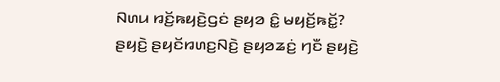ꤡꤛꤣ ꤙꤢꤩ꤬ꤒꤟꤢꤧ꤬ꤞꤢꤦ ꤔꤟꤤ ꤢꤨ꤭ ꤗꤟꤢꤩ꤬ꤒꤢꤩ꤭? ꤔꤟꤢꤧ꤬ ꤔꤟꤢꤩꤙꤛꤢ꤬ꤡꤢꤧ꤬ ꤔꤟꤤꤘꤢꤦ꤬ ꤚꤢꤪ ꤔꤟꤢꤧ꤬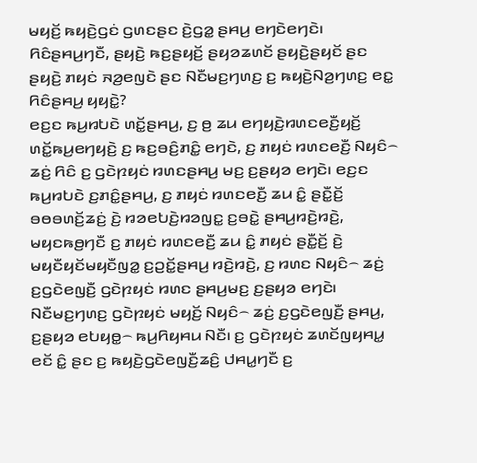ꤗꤟꤢꤩ꤬ ꤒꤟꤢꤧ꤬ꤞꤢꤦ ꤞꤛꤢꤔꤢ ꤢꤧ꤬ꤞꤤ꤭ ꤔꤌꤣ꤬ ꤕꤚꤢꤧꤕꤚꤢꤧ꤯ ꤖꤢꤨꤔꤌꤣ꤬ꤚꤢꤪ, ꤔꤟꤢꤧ꤬ ꤒꤢ꤬ꤔꤟꤢꤩ꤬ ꤔꤟꤤꤘꤛꤢꤩ ꤔꤟꤢꤧ꤬ꤔꤟꤢꤩ ꤔꤢ ꤔꤟꤢꤧ꤬ ꤊꤟꤢꤦ ꤏꤤ꤬ꤕꤜꤢꤧ ꤔꤢ ꤡꤢꤪꤗꤢ꤬ꤚꤛꤢ꤬ ꤢ꤬ ꤒꤟꤢꤧ꤬ꤡꤤ꤬ꤚꤛꤢ꤬ ꤕꤢ꤭ ꤖꤢꤨꤔꤌꤣ꤬ ꤟꤟꤢꤧ꤭?
ꤕꤢ꤬ꤢ ꤒꤣ꤬ꤙꤝꤢꤧ ꤛꤢꤩ꤭ꤔꤌꤣ꤬, ꤢ꤬ ꤥ꤬ ꤘꤣ ꤕꤚꤟꤢꤧ꤬ꤙꤛꤢꤕꤢꤪ꤬ꤟꤢꤩ꤬ ꤛꤢꤩ꤭ꤒꤣ꤬ꤕꤚꤟꤢꤧ꤬ ꤢ꤬ ꤒꤢ꤬ꤋꤢꤨ꤬ꤊꤢꤨ꤭ ꤕꤚꤢꤧ, ꤢ꤬ ꤊꤟꤢꤦ ꤙꤛꤢꤕꤢꤪ꤬ ꤡꤟꤢꤨ꤮ ꤘꤢꤦ꤬ ꤖꤢꤨ ꤢ꤬ ꤞꤢꤧꤐꤟꤢꤦ ꤙꤛꤢꤔꤌꤣ꤬ ꤗꤢ꤬ ꤢ꤬ꤔꤟꤤ ꤕꤚꤢꤧ꤯ ꤕꤢ꤬ꤢ ꤒꤣ꤬ꤙꤝꤢꤧ ꤢ꤬ꤊꤢꤨ꤭ꤔꤌꤣ꤬, ꤢ꤬ ꤊꤟꤢꤦ ꤙꤛꤢꤕꤢꤪ꤬ ꤘꤣ ꤢꤨ꤭ ꤔꤢꤪ꤭ꤢꤩ꤬ ꤋꤥꤋꤛꤢꤩ꤬ꤘꤢꤦ꤬ ꤢꤧ꤬ ꤙꤤꤕꤝꤢꤧ꤬ꤙꤤꤜꤢ꤭ ꤢ꤬ꤋꤢꤧ꤭ ꤔꤌꤣ꤬ꤙꤢꤧ꤬ꤙꤢꤧ꤬, ꤗꤟꤢꤒꤥ꤬ꤚꤢꤪ ꤢ꤬ ꤊꤟꤢꤦ ꤙꤛꤢꤕꤢꤪ꤬ ꤘꤣ ꤢꤨ꤭ ꤊꤟꤢꤦ ꤔꤢꤪ꤭ꤢꤩ꤬ ꤢꤧ꤬ ꤗꤟꤢꤪꤟꤢꤩꤗꤟꤢꤪꤜꤤ꤭ ꤢ꤬ꤑꤢꤩ꤭ꤔꤌꤣ꤬ ꤙꤢꤧ꤬ꤙꤢꤧ꤬, ꤢ꤬ ꤙꤛꤢ ꤡꤟꤢꤨ꤮ ꤘꤢꤦ꤬ ꤢ꤬ꤞꤢꤧꤕꤜꤢꤪ꤬ ꤞꤢꤧꤐꤟꤢꤦ ꤙꤛꤢ ꤔꤌꤣ꤬ꤗꤢ꤬ ꤢ꤬ꤔꤟꤤ ꤕꤚꤢꤧ꤯
ꤡꤢꤪꤗꤢ꤬ꤚꤛꤢ꤬ ꤞꤢꤧꤐꤟꤢꤦ ꤗꤟꤢꤩ꤬ ꤡꤟꤢꤨ꤮ ꤘꤢꤦ꤬ ꤢ꤬ꤞꤢꤧꤕꤜꤢꤪ꤬ ꤔꤌꤣ꤬, ꤢ꤬ꤔꤟꤤ ꤕꤝꤟꤥ꤭꤮ ꤒꤣ꤬ꤖꤟꤌꤣ ꤡꤢꤪ꤯ ꤢ꤬ ꤞꤢꤧꤐꤟꤢꤦ ꤘꤛꤢꤩꤜꤟꤌꤣ꤭ ꤕꤢꤩ ꤢꤨ꤭ ꤔꤢ ꤢ꤬ ꤒꤟꤢꤧ꤬ꤞꤢꤧꤕꤜꤢꤪ꤬ꤘꤢꤨ꤬ ꤓꤌꤣ꤭ꤚꤢꤪ ꤢ꤬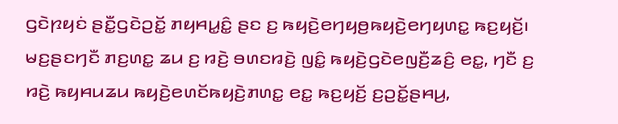ꤞꤢꤧꤐꤟꤢꤦ ꤔꤢꤪ꤭ꤞꤢꤧꤑꤢꤩ꤭ ꤊꤟꤌꤣ꤭ꤢꤨ꤭ ꤔꤢ ꤢ꤬ ꤒꤟꤢꤧ꤬ꤕꤚꤟꤥ꤬ꤒꤟꤢꤧ꤬ꤕꤚꤟꤛꤢ꤭ ꤒꤢ꤬ꤟꤢꤩ꤬꤯ ꤗꤢ꤬ꤔꤢꤚꤢꤪ ꤊꤢ꤬ꤛꤢ꤭ ꤘꤣ ꤢ꤬ ꤙꤢꤧ꤬ ꤋꤛꤢꤙꤢꤧ꤬ ꤜꤢꤨ꤭ ꤒꤟꤢꤧ꤬ꤞꤢꤧꤕꤜꤢꤪ꤬ꤘꤢꤨ꤬ ꤕꤢ꤭, ꤚꤢꤪ ꤢ꤬ ꤙꤢꤧ꤬ ꤒꤟꤌꤣꤘꤣ ꤒꤟꤢꤧ꤬ꤕꤛꤢꤩꤒꤟꤢꤧ꤬ꤊꤛꤢ꤭ ꤕꤢ꤭ ꤒꤢ꤬ꤟꤢꤩ꤬ ꤢ꤬ꤑꤢꤩ꤭ꤔꤌꤣ꤬,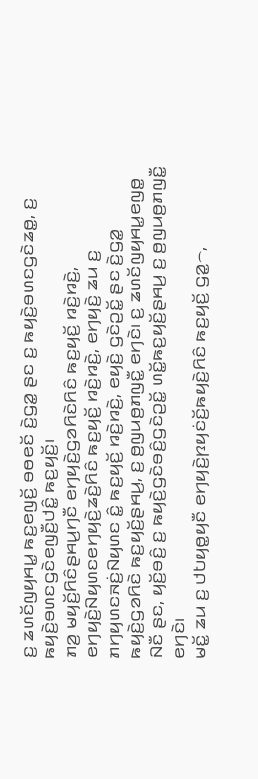ꤢ꤬ ꤘꤛꤢꤩꤜꤟꤌꤣ꤭ ꤒꤢ꤬ꤕꤜꤢꤩ꤬ ꤋꤥꤕꤢꤩ ꤢꤧ꤬ꤞꤤ꤭ ꤔꤢ ꤢ꤬ ꤒꤟꤢꤧ꤬ꤋꤛꤢꤞꤢꤧꤘꤥ꤭, ꤢ꤬ ꤒꤟꤢꤧ꤬ꤋꤛꤢꤞꤢꤧꤕꤜꤢꤪ꤬ꤓꤢꤨ꤭ ꤒꤢ꤬ꤟꤢꤩ꤬꤯
ꤊꤤ꤬ ꤗꤟꤢꤩ꤬ꤖꤢꤨꤔꤌꤣ꤬ꤚꤢꤪ ꤕꤚꤟꤢꤧ꤬ꤞꤤꤖꤢꤧꤖꤢꤨ ꤒꤢ꤬ꤟꤢꤩ꤬ ꤙꤢꤧ꤬ꤙꤢꤧ꤬, ꤕꤚꤟꤢꤧ꤬ꤡꤟꤛꤢꤕꤚꤟꤢꤧ꤬ꤘꤢꤧ꤬ꤖꤢꤨ ꤒꤢ꤬ꤟꤢꤩ꤬ ꤙꤢꤧ꤬ꤙꤢꤧ꤬, ꤕꤚꤟꤢꤧ꤬ ꤘꤣ ꤢ꤬ ꤊꤚꤟꤛꤢꤏꤢꤦ꤬ꤡꤟꤛꤢ ꤢꤨ꤭ ꤒꤢ꤬ꤟꤢꤩ꤬ ꤙꤢꤧ꤬ꤙꤢꤧ꤬, ꤕꤟꤢꤧ꤬ ꤞꤢꤧꤑꤢꤩ꤭ ꤔꤢ ꤢꤧ꤬ꤞꤤ꤭ ꤒꤟꤢꤧ꤬ꤞꤤꤖꤢꤧ ꤒꤢ꤬ꤟꤢꤩ꤬ꤔꤌꤣ꤬, ꤢ꤬ ꤥ꤬ꤜꤣꤥ꤬ꤊꤜꤢꤪ꤭ ꤕꤚꤢꤧ꤯ ꤢ꤬ ꤘꤛꤢꤩꤜꤟꤌꤣ꤭ꤕꤜꤥ꤭ ꤡꤢꤪ ꤔꤢ, ꤟꤢꤩ꤬ꤋꤢꤨ꤬ ꤢ꤬ ꤒꤟꤢꤧ꤬ꤞꤢꤧꤋꤢꤨ꤬ꤞꤢꤧꤑꤢꤩ꤭ ꤛꤢꤩ꤭ꤒꤢ꤬ꤟꤢꤩ꤬ꤔꤌꤣ꤬ ꤢ꤬ ꤥ꤬ꤜꤣꤥ꤬ꤊꤜꤢꤪ꤭ ꤕꤚꤢꤧ꤯
ꤗꤢꤩ꤭ ꤘꤣ ꤢ꤬ ꤓꤝꤟꤥ꤭ꤟꤢꤪ ꤕꤚꤟꤢꤧ꤬ꤐꤟꤢꤦꤢꤩ꤬ꤒꤟꤢꤧ꤬ꤖꤢꤨ ꤒꤢ꤬ꤟꤢꤩ꤬ ꤞꤤ꤭꤮,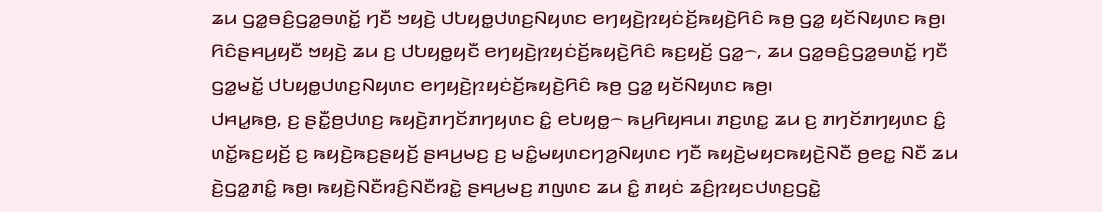ꤘꤣ ꤞꤤ꤭ꤋꤢꤨ꤬ꤞꤤ꤭ꤋꤛꤢꤩ꤭ ꤚꤢꤪ ꤠꤟꤢꤧ꤬ ꤓꤝꤟꤥ꤭ꤓꤛꤢ꤬ꤡꤟꤛꤢ ꤕꤚꤟꤢꤧ꤬ꤐꤟꤢꤦꤢꤩ꤬ꤒꤟꤢꤧ꤬ꤖꤢꤨ ꤒꤥ꤬ ꤞꤤ꤭ ꤟꤢꤩꤡꤟꤛꤢ ꤒꤥ꤬꤯ ꤖꤢꤨꤔꤌꤣ꤬ꤟꤢꤪ ꤠꤟꤢꤧ꤬ ꤘꤣ ꤢ꤬ ꤓꤝꤟꤥ꤭ꤟꤢꤪ ꤕꤚꤟꤢꤧ꤬ꤐꤟꤢꤦꤢꤩ꤬ꤒꤟꤢꤧ꤬ꤖꤢꤨ ꤒꤢ꤬ꤟꤢꤩ꤬ ꤞꤤ꤭꤮, ꤘꤣ ꤞꤤ꤭ꤋꤢꤨ꤬ꤞꤤ꤭ꤋꤛꤢꤩ꤭ ꤚꤢꤪ ꤞꤤ꤭ꤗꤢꤩ꤭ ꤓꤝꤟꤥ꤭ꤓꤛꤢ꤬ꤡꤟꤛꤢ ꤕꤚꤟꤢꤧ꤬ꤐꤟꤢꤦꤢꤩ꤬ꤒꤟꤢꤧ꤬ꤖꤢꤨ ꤒꤥ꤬ ꤞꤤ꤭ ꤟꤢꤩꤡꤟꤛꤢ ꤒꤥ꤬꤯
ꤓꤌꤣ꤭ꤒꤥ꤬, ꤢ꤬ ꤔꤢꤪ꤭ꤥ꤬ꤓꤛꤢ꤬ ꤒꤟꤢꤧ꤬ꤊꤚꤢꤩꤊꤚꤟꤛꤢ ꤢꤨ꤭ ꤕꤝꤟꤥ꤭꤮ ꤒꤣ꤬ꤖꤟꤌꤣ꤯ ꤊꤢ꤬ꤛꤢ꤭ ꤘꤣ ꤢ꤬ ꤊꤚꤢꤩꤊꤚꤟꤛꤢ ꤢꤨ꤭ ꤛꤢꤩ꤭ꤒꤢ꤬ꤟꤢꤩ꤬ ꤢ꤬ ꤒꤟꤢꤧ꤬ꤒꤢ꤬ꤔꤟꤢꤩ꤬ ꤔꤌꤣ꤬ꤗꤢ꤬ ꤢ꤬ ꤗꤢꤨ꤭ꤗꤟꤛꤢꤚꤤ꤬ꤡꤟꤛꤢ ꤚꤢꤪ ꤒꤟꤢꤧ꤬ꤗꤟꤢꤒꤟꤢꤧ꤬ꤡꤢꤪ ꤥ꤬ꤕꤢ꤭ ꤡꤢꤪ ꤘꤣ ꤢꤧ꤬ꤞꤤ꤭ꤊꤢꤨ꤭ ꤒꤥ꤬꤯ ꤒꤟꤢꤧ꤬ꤡꤢꤪꤙꤢꤨ꤬ꤡꤢꤪꤙꤢꤧ꤭ ꤔꤌꤣ꤬ꤗꤢ꤬ ꤊꤜꤛꤢ ꤘꤣ ꤢꤨ꤭ ꤊꤟꤢꤦ ꤘꤢꤨ꤬ꤐꤟꤢꤓꤛꤢ꤬ꤞꤢꤧ꤭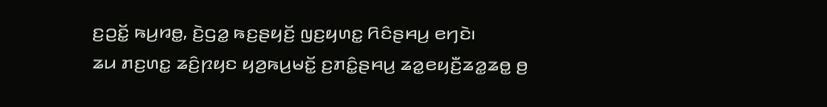ꤢ꤬ꤑꤢꤩ꤭ ꤒꤣ꤬ꤙꤥ꤭, ꤢꤧ꤬ꤞꤤ꤭ ꤒꤢ꤬ꤔꤟꤢꤩ꤬ ꤜꤢ꤬ꤟꤛꤢ꤭ ꤖꤢꤨꤔꤌꤣ꤬ ꤕꤚꤢꤧ꤯
ꤘꤣ ꤊꤢ꤬ꤛꤢ꤭ ꤘꤢꤨ꤬ꤐꤟꤢ ꤟꤤ꤬ꤒꤣ꤬ꤗꤢꤩ꤭ ꤢ꤬ꤊꤢꤨ꤭ꤔꤌꤣ꤬ ꤘꤤ꤭ꤕꤟꤢꤪ꤬ꤘꤤ꤭ꤘꤥ꤭ ꤥ꤬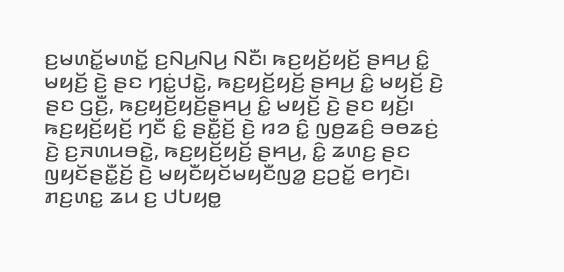ꤢ꤬ꤗꤛꤢꤩ꤭ꤗꤛꤢꤩ꤭ ꤢ꤬ꤡꤣ꤬ꤡꤣ꤬ ꤡꤢꤪ꤯ ꤒꤢ꤬ꤟꤢꤩ꤬ꤟꤢꤩ꤬ ꤔꤌꤣ꤬ ꤢꤨ꤭ ꤗꤟꤢꤩ꤬ ꤢꤧ꤬ ꤔꤢ ꤚꤢꤦ꤭ꤓꤢꤧ꤭, ꤒꤢ꤬ꤟꤢꤩ꤬ꤟꤢꤩ꤬ ꤔꤌꤣ꤬ ꤢꤨ꤭ ꤗꤟꤢꤩ꤬ ꤢꤧ꤬ ꤔꤢ ꤞꤢꤪ꤬, ꤒꤢ꤬ꤟꤢꤩ꤬ꤟꤢꤩ꤬ꤔꤌꤣ꤬ ꤢꤨ꤭ ꤗꤟꤢꤩ꤬ ꤢꤧ꤬ ꤔꤢ ꤟꤢꤩ꤬꤯ ꤒꤢ꤬ꤟꤢꤩ꤬ꤟꤢꤩ꤬ ꤚꤢꤪ ꤢꤨ꤭ ꤔꤢꤪ꤭ꤢꤩ꤬ ꤢꤧ꤬ ꤙꤤ ꤢꤨ꤭ ꤜꤥ꤬ꤘꤢꤨ꤬ ꤋꤥꤘꤢꤦ꤬ ꤢꤧ꤬ ꤢ꤬ꤏꤛꤣꤋꤢꤧ꤭, ꤒꤢ꤬ꤟꤢꤩ꤬ꤟꤢꤩ꤬ ꤔꤌꤣ꤬, ꤢꤨ꤭ ꤘꤛꤢ꤬ ꤔꤢ ꤜꤟꤢꤩꤔꤢꤪ꤭ꤢꤩ꤬ ꤢꤧ꤬ ꤗꤟꤢꤪꤟꤢꤩꤗꤟꤢꤪꤜꤤ꤭ ꤢ꤬ꤑꤢꤩ꤭ ꤕꤚꤢꤧ꤯
ꤊꤢ꤬ꤛꤢ꤭ ꤘꤣ ꤢ꤬ ꤓꤝꤟꤥ꤭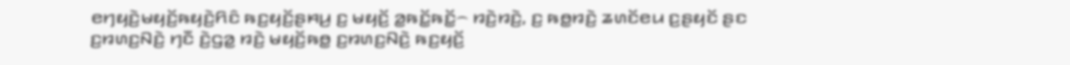ꤕꤚꤟꤢꤧ꤬ꤗꤟꤢꤩ꤬ꤒꤟꤢꤧ꤬ꤖꤢꤨ ꤒꤢ꤬ꤟꤢꤩ꤬ꤔꤌꤣ꤬ ꤢ꤬ ꤗꤟꤢꤩ꤬ ꤤ꤭ꤒꤢꤩ꤭ꤒꤢꤩ꤭꤮ ꤙꤢꤧ꤬ꤙꤢꤧ꤬, ꤢ꤬ ꤒꤥ꤭ꤙꤢꤧ꤬ ꤘꤛꤢꤩꤕꤣ ꤢ꤬ꤔꤟꤢꤩ ꤔꤢ ꤢ꤬ꤙꤛꤢ꤬ꤡꤢꤧ꤬ ꤚꤢꤪ ꤢꤧ꤬ꤞꤤ꤭ ꤙꤢꤧ꤬ ꤗꤟꤢꤩ꤬ꤒꤥ꤭ ꤢ꤬ꤙꤛꤢ꤬ꤡꤢꤧ꤬ ꤒꤢ꤬ꤟꤢꤩ꤬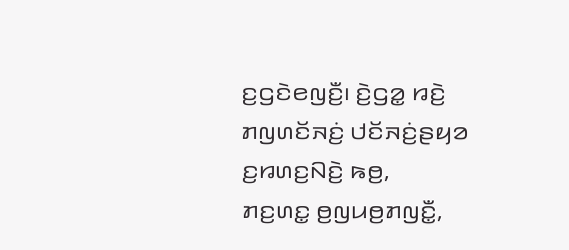ꤢ꤬ꤞꤢꤧꤕꤜꤢꤪ꤬꤯ ꤢꤧ꤬ꤞꤤ꤭ ꤙꤢꤧ꤬ ꤊꤜꤛꤢꤩꤏꤢꤦ꤬ ꤓꤢꤩꤏꤢꤦ꤬ꤔꤟꤤ ꤢ꤬ꤙꤛꤢ꤬ꤡꤢꤧ꤬ ꤒꤥ꤬,
ꤊꤢ꤬ꤛꤢ꤭ ꤥ꤬ꤜꤣꤥ꤬ꤊꤜꤢꤪ꤭,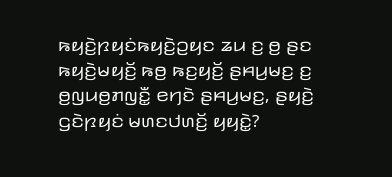ꤒꤟꤢꤧ꤬ꤐꤟꤢꤦꤒꤟꤢꤧ꤬ꤑꤟꤢ ꤘꤣ ꤢ꤬ ꤥ꤬ ꤔꤢ ꤒꤟꤢꤧ꤬ꤗꤟꤢꤩ꤬ ꤒꤥ꤬ ꤒꤢ꤬ꤟꤢꤩ꤬ ꤔꤌꤣ꤬ꤗꤢ꤬ ꤢ꤬ ꤥ꤬ꤜꤣꤥ꤬ꤊꤜꤢꤪ꤭ ꤕꤚꤢꤧ ꤔꤌꤣ꤬ꤗꤢ꤬, ꤔꤟꤢꤧ꤬ ꤞꤢꤧꤐꤟꤢꤦ ꤗꤛꤢꤓꤛꤢꤩ꤬ ꤟꤟꤢꤧ꤭?